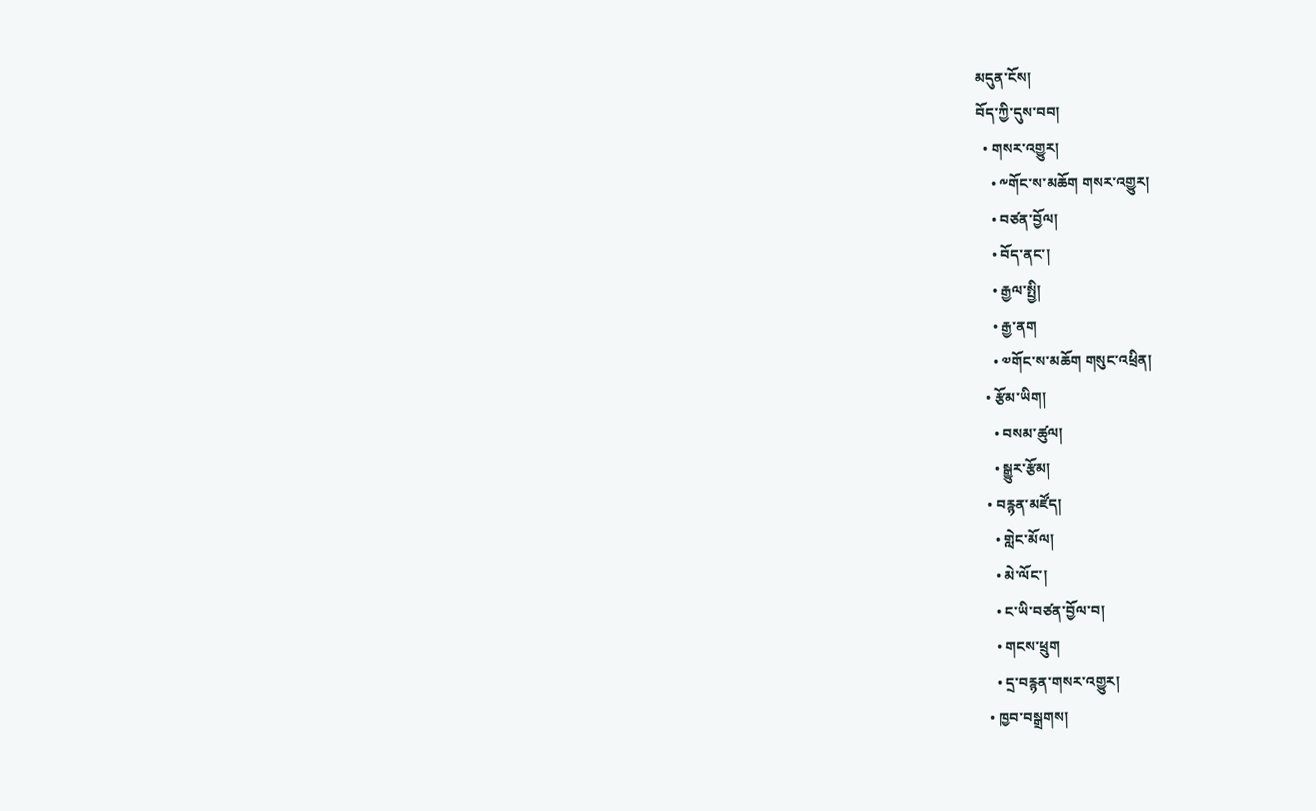མདུན་ངོས།
བོད་ཀྱི་དུས་བབ།
  • གསར་འགྱུར།
    • ༸གོང་ས་མཆོག གསར་འགྱུར།
    • བཙན་བྱོལ།
    • བོད་ནང་།
    • རྒྱལ་སྤྱི།
    • རྒྱ་ནག
    • ༧གོང་ས་མཆོག གསུང་འཕྲིན།
  • རྩོམ་ཡིག།
    • བསམ་ཚུལ།
    • སྒྱུར་རྩོམ།
  • བརྙན་མཛོད།
    • གླེང་མོལ།
    • མེ་ལོང་།
    • ང་ཡི་བཙན་བྱོལ་བ།
    • གངས་ཕྲུག
    • དྲ་བརྙན་གསར་འགྱུར།
  • ཁྱབ་བསྒྲགས།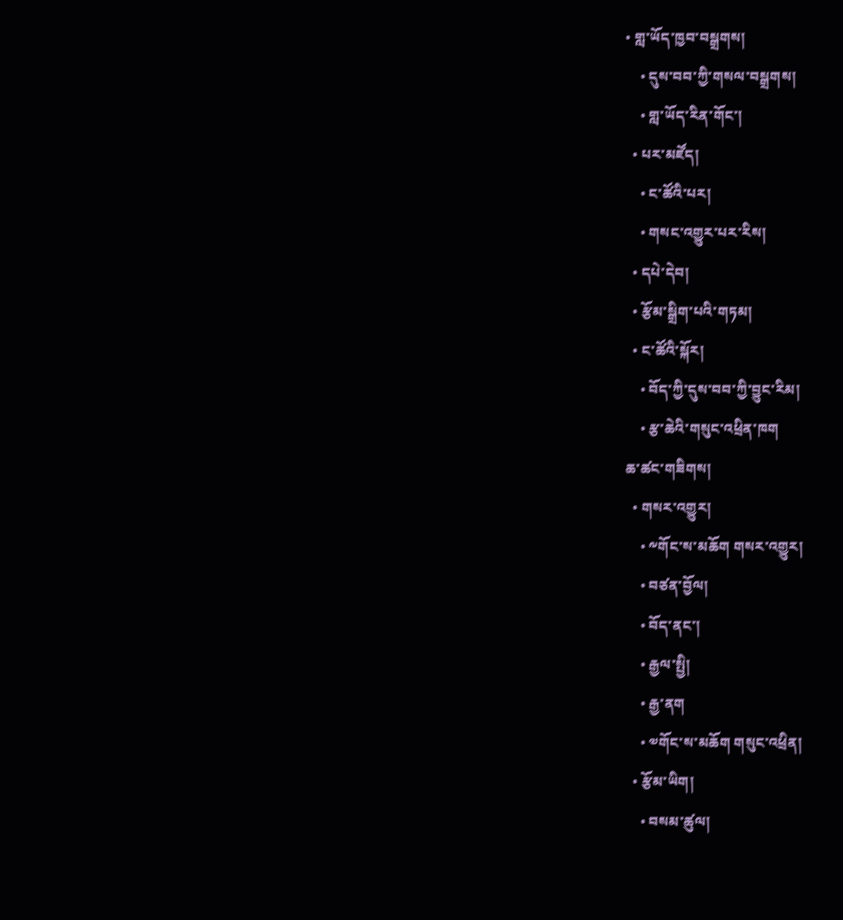• གླ་ཡོད་ཁྱབ་བསྒྲགས།
    • དུས་བབ་ཀྱི་གསལ་བསྒྲགས།
    • གླ་ཡོད་རིན་གོང་།
  • པར་མཛོད།
    • ང་ཚོའི་པར།
    • གསང་འགྱུར་པར་རིས།
  • དཔེ་དེབ།
  • རྩོམ་སྒྲིག་པའི་གཏམ།
  • ང་ཚོའི་སྐོར།
    • བོད་ཀྱི་དུས་བབ་ཀྱི་བྱུང་རིམ།
    • རྩ་ཆེའི་གསུང་འཕྲིན་ཁག
ཆ་ཚང་གཟིགས།
  • གསར་འགྱུར།
    • ༸གོང་ས་མཆོག གསར་འགྱུར།
    • བཙན་བྱོལ།
    • བོད་ནང་།
    • རྒྱལ་སྤྱི།
    • རྒྱ་ནག
    • ༧གོང་ས་མཆོག གསུང་འཕྲིན།
  • རྩོམ་ཡིག།
    • བསམ་ཚུལ།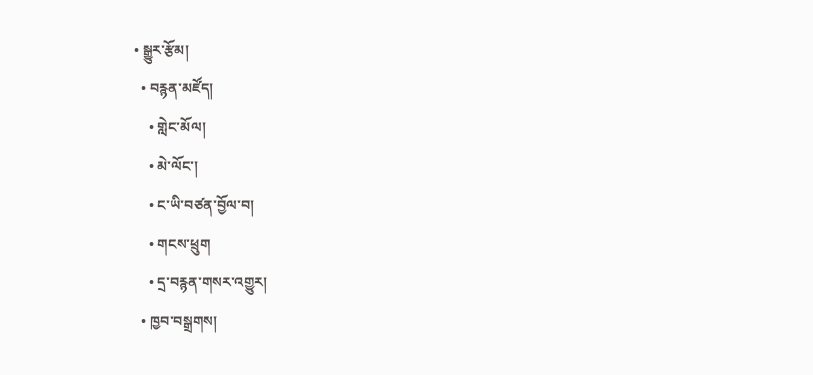• སྒྱུར་རྩོམ།
  • བརྙན་མཛོད།
    • གླེང་མོལ།
    • མེ་ལོང་།
    • ང་ཡི་བཙན་བྱོལ་བ།
    • གངས་ཕྲུག
    • དྲ་བརྙན་གསར་འགྱུར།
  • ཁྱབ་བསྒྲགས།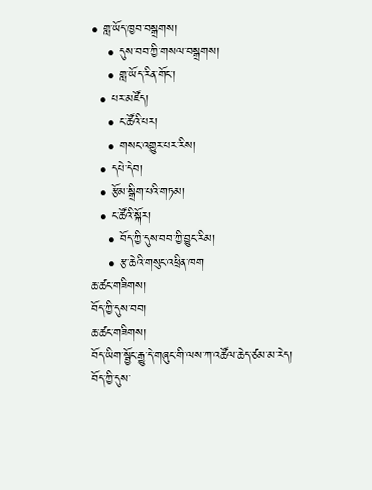• གླ་ཡོད་ཁྱབ་བསྒྲགས།
    • དུས་བབ་ཀྱི་གསལ་བསྒྲགས།
    • གླ་ཡོད་རིན་གོང་།
  • པར་མཛོད།
    • ང་ཚོའི་པར།
    • གསང་འགྱུར་པར་རིས།
  • དཔེ་དེབ།
  • རྩོམ་སྒྲིག་པའི་གཏམ།
  • ང་ཚོའི་སྐོར།
    • བོད་ཀྱི་དུས་བབ་ཀྱི་བྱུང་རིམ།
    • རྩ་ཆེའི་གསུང་འཕྲིན་ཁག
ཆ་ཚང་གཟིགས།
བོད་ཀྱི་དུས་བབ།
ཆ་ཚང་གཟིགས།
བོད་ཡིག་སྦྱོང་རྒྱུ་དེ་གཞུང་གི་ལས་ཀ་འཚོལ་ཆེད་ཙམ་མ་རེད།
བོད་ཀྱི་དུས་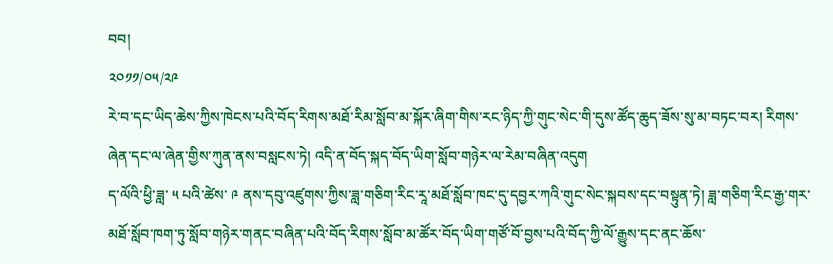བབ།
༢༠༡༡/༠༥/༢༩
རེ་བ་དང་ཡིད་ཆེས་ཀྱིས་ཁེངས་པའི་བོད་རིགས་མཐོ་རིམ་སློབ་མ་སྐོར་ཞིག་གིས་རང་ཉིད་ཀྱི་གུང་སེང་གི་དུས་ཚོད་ཆུད་ཟོས་སུ་མ་བཏང་བར། རིགས་ཞེན་དང་ལ་ཞེན་གྱིས་ཀུན་ནས་བསླངས་ཏེ། འདི་ན་བོད་སྐད་བོད་ཡིག་སློབ་གཉེར་ལ་རེམ་བཞིན་འདུག
ད་ལོའི་ཕྱི་ཟླ་ ༥ པའི་ཚེས་ ༩ ནས་དབུ་འཛུགས་ཀྱིས་ཟླ་གཅིག་རིང་རཱ་མཐོ་སློབ་ཁང་དུ་དབྱར་ཀའི་གུང་སེང་སྐབས་དང་བསྟུན་ཏེ། ཟླ་གཅིག་རིང་རྒྱ་གར་མཐོ་སློབ་ཁག་ཏུ་སློབ་གཉེར་གནང་བཞིན་པའི་བོད་རིགས་སློབ་མ་ཚོར་བོད་ཡིག་གཙོ་བོ་བྱས་པའི་བོད་ཀྱི་ལོ་རྒྱུས་དང་ནང་ཆོས་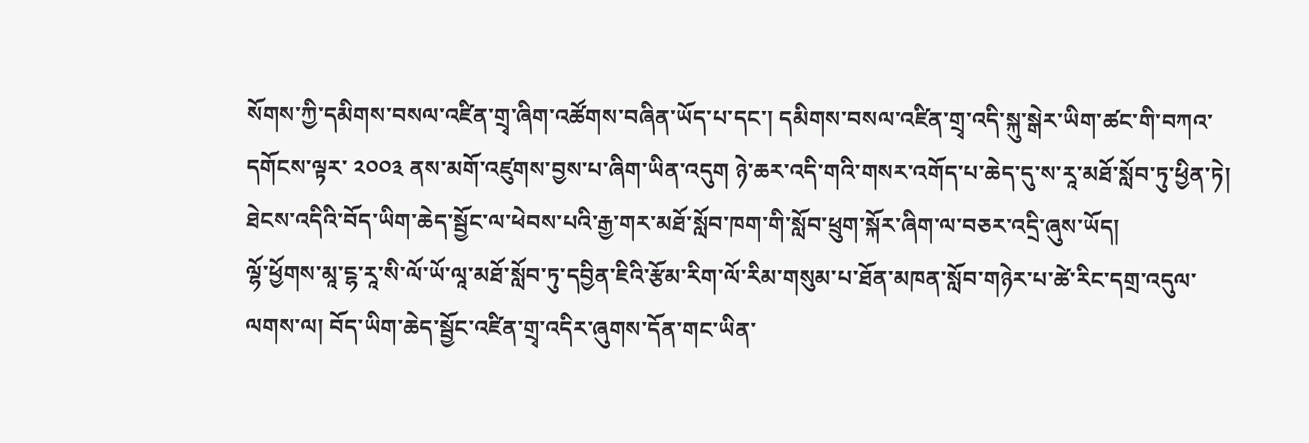སོགས་ཀྱི་དམིགས་བསལ་འཛིན་གྲྭ་ཞིག་འཚོགས་བཞིན་ཡོད་པ་དང་། དམིགས་བསལ་འཛིན་གྲྭ་འདི་སྐུ་སྒེར་ཡིག་ཚང་གི་བཀའ་དགོངས་ལྟར་ ༢༠༠༣ ནས་མགོ་འཛུགས་བྱས་པ་ཞིག་ཡིན་འདུག ཉེ་ཆར་འདི་གའི་གསར་འགོད་པ་ཆེད་དུ་ས་རཱ་མཐོ་སློབ་ཏུ་ཕྱིན་ཏེ། ཐེངས་འདིའི་བོད་ཡིག་ཆེད་སྦྱོང་ལ་ཕེབས་པའི་རྒྱ་གར་མཐོ་སློབ་ཁག་གི་སློབ་ཕྲུག་སྐོར་ཞིག་ལ་བཅར་འདྲི་ཞུས་ཡོད།
ལྷོ་ཕྱོགས་མཱ་ངྷ་རཱ་སི་ལོ་ཡོ་ལཱ་མཐོ་སློབ་ཏུ་དབྱིན་ཇིའི་རྩོམ་རིག་ལོ་རིམ་གསུམ་པ་ཐོན་མཁན་སློབ་གཉེར་པ་ཚེ་རིང་དགྲ་འདུལ་ལགས་ལ། བོད་ཡིག་ཆེད་སྦྱོང་འཛིན་གྲྭ་འདིར་ཞུགས་དོན་གང་ཡིན་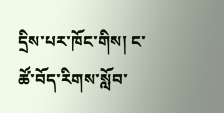དྲིས་པར་ཁོང་གིས། ང་ཚོ་བོད་རིགས་སློབ་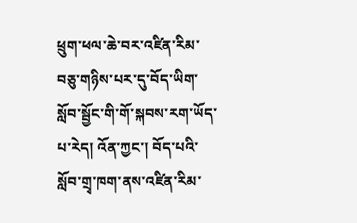ཕྲུག་ཕལ་ཆེ་བར་འཛིན་རིམ་བཅུ་གཉིས་པར་དུ་བོད་ཡིག་སློབ་སྦྱོང་གི་གོ་སྐབས་རག་ཡོད་པ་རེད། འོན་ཀྱང་། བོད་པའི་སློབ་གྲྭ་ཁག་ནས་འཛིན་རིམ་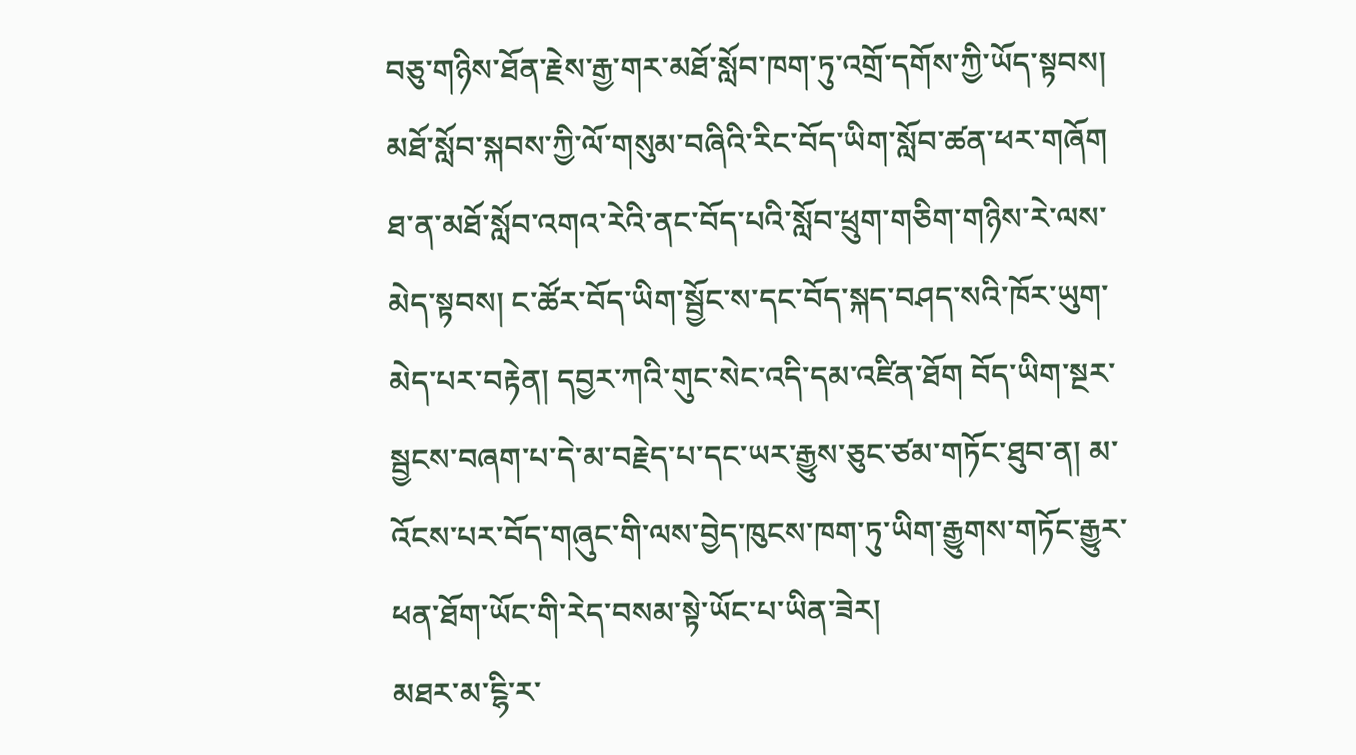བཅུ་གཉིས་ཐོན་རྗེས་རྒྱ་གར་མཐོ་སློབ་ཁག་ཏུ་འགྲོ་དགོས་ཀྱི་ཡོད་སྟབས། མཐོ་སློབ་སྐབས་ཀྱི་ལོ་གསུམ་བཞིའི་རིང་བོད་ཡིག་སློབ་ཚན་ཕར་གཞོག ཐ་ན་མཐོ་སློབ་འགའ་རེའི་ནང་བོད་པའི་སློབ་ཕྲུག་གཅིག་གཉིས་རེ་ལས་མེད་སྟབས། ང་ཚོར་བོད་ཡིག་སྦྱོང་ས་དང་བོད་སྐད་བཤད་སའི་ཁོར་ཡུག་མེད་པར་བརྟེན། དབྱར་ཀའི་གུང་སེང་འདི་དམ་འཛིན་ཐོག བོད་ཡིག་སྔར་སྦྱངས་བཞག་པ་དེ་མ་བརྗེད་པ་དང་ཡར་རྒྱུས་ཅུང་ཙམ་གཏོང་ཐུབ་ན། མ་འོངས་པར་བོད་གཞུང་གི་ལས་བྱེད་ཁུངས་ཁག་ཏུ་ཡིག་རྒྱུགས་གཏོང་རྒྱུར་ཕན་ཐོག་ཡོང་གི་རེད་བསམ་སྟེ་ཡོང་པ་ཡིན་ཟེར།
མཐར་མ་ངྷི་ར་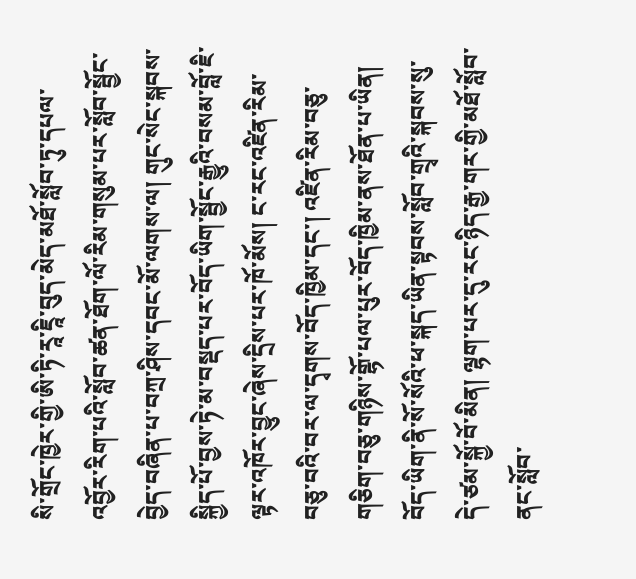སི་གྲོང་ཁྱེར་གྱི་ཨི་ཏི་རཱ་ཇཱི་བུད་མེད་མཐོ་སློབ་ཏུ་དཔལ་འབྱོར་རིག་པའི་སློབ་ཚན་ཐོག་ལོ་རིམ་གསུམ་པར་སློབ་སྦྱོང་བྱེད་བཞིན་པ་བཀྲ་ཤིས་དབང་མོ་ལགས་ལ། གུང་སེང་སྐབས་སྐྱིད་པོ་བྱས་ཏེ་མ་བསྡད་པར་བོད་ཡིག་སྦྱོང་རྒྱུའི་བསམ་བློ་ཇི་ལྟར་འཁོར་བྱུང་ཞེས་དྲིས་པར་ཁོ་མོས། ང་རང་འཛིན་རིམ་བཅུ་བའི་བར་ལ་དྭགས་བོད་ཁྱིམ་དང་། འཛིན་རིམ་བཅུ་གཅིག་བཅུ་གཉིས་གྷོ་པལ་པུར་བོད་ཁྱིམ་ནས་ཐོན་པ་ཡིན། བོད་ཡིག་ནི་སོ་སོའི་ཕ་སྐད་ཡིན་སྟབས་སློབ་གྲྭའི་སྐབས་སུ་དེ་ཙམ་སྐྱོ་བོ་མིན། ལྷག་པར་དུ་རང་ཉིད་རྒྱ་གར་གྱི་མཐོ་སློབ་ནང་སློབ་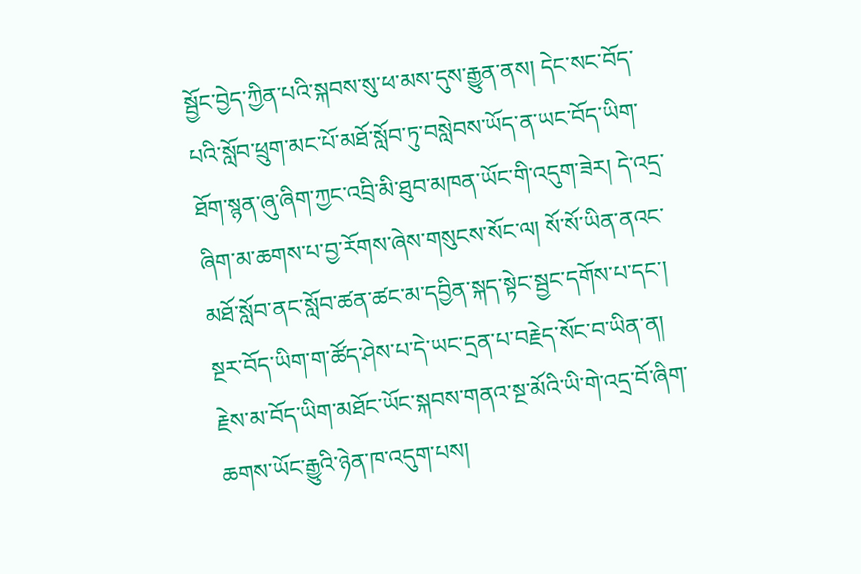སྦྱོང་བྱེད་ཀྱིན་པའི་སྐབས་སུ་ཕ་མས་དུས་རྒྱུན་ནས། དེང་སང་བོད་པའི་སློབ་ཕྲུག་མང་པོ་མཐོ་སློབ་ཏུ་བསླེབས་ཡོད་ན་ཡང་བོད་ཡིག་ཐོག་སྙན་ཞུ་ཞིག་ཀྱང་འབྲི་མི་ཐུབ་མཁན་ཡོང་གི་འདུག་ཟེར། དེ་འདྲ་ཞིག་མ་ཆགས་པ་བྱ་རོགས་ཞེས་གསུངས་སོང་ལ། སོ་སོ་ཡིན་ནའང་མཐོ་སློབ་ནང་སློབ་ཚན་ཚང་མ་དབྱིན་སྐད་སྟེང་སྦྱང་དགོས་པ་དང་། སྔར་བོད་ཡིག་ག་ཚོད་ཤེས་པ་དེ་ཡང་དྲན་པ་བརྗེད་སོང་བ་ཡིན་ན། རྗེས་མ་བོད་ཡིག་མཐོང་ཡོང་སྐབས་གནའ་སྔ་མོའི་ཡི་གེ་འདྲ་བོ་ཞིག་ཆགས་ཡོང་རྒྱུའི་ཉེན་ཁ་འདུག་པས།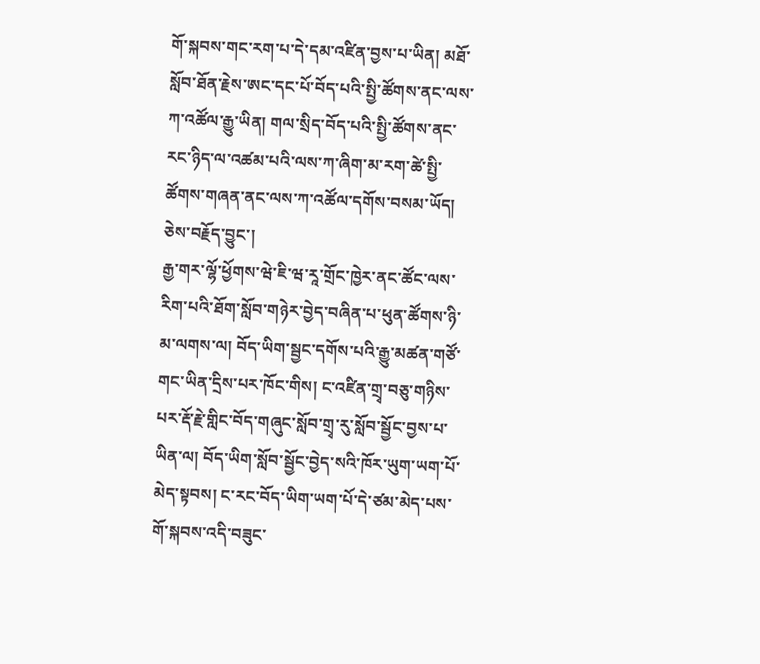གོ་སྐབས་གང་རག་པ་དེ་དམ་འཛིན་བྱས་པ་ཡིན། མཐོ་སློབ་ཐོན་རྗེས་ཨང་དང་པོ་བོད་པའི་སྤྱི་ཚོགས་ནང་ལས་ཀ་འཚོལ་རྒྱུ་ཡིན། གལ་སྲིད་བོད་པའི་སྤྱི་ཚོགས་ནང་རང་ཉིད་ལ་འཚམ་པའི་ལས་ཀ་ཞིག་མ་རག་ཚེ་སྤྱི་ཚོགས་གཞན་ནང་ལས་ཀ་འཚོལ་དགོས་བསམ་ཡོད། ཅེས་བརྗོད་བྱུང་།
རྒྱ་གར་ལྷོ་ཕྱོགས་ཝེ་ཇི་ཝ་རཱ་གྲོང་ཁྱེར་ནང་ཚོང་ལས་རིག་པའི་ཐོག་སློབ་གཉེར་བྱེད་བཞིན་པ་ཕུན་ཚོགས་ཉི་མ་ལགས་ལ། བོད་ཡིག་སྦྱང་དགོས་པའི་རྒྱུ་མཚན་གཙོ་གང་ཡིན་དྲིས་པར་ཁོང་གིས། ང་འཛིན་གྲྭ་བཅུ་གཉིས་པར་རྡོ་རྗེ་གླིང་བོད་གཞུང་སློབ་གྲྭ་རུ་སློབ་སྦྱོང་བྱས་པ་ཡིན་ལ། བོད་ཡིག་སློབ་སྦྱོང་བྱེད་སའི་ཁོར་ཡུག་ཡག་པོ་མེད་སྟབས། ང་རང་བོད་ཡིག་ཡག་པོ་དེ་ཙམ་མེད་པས་གོ་སྐབས་འདི་བཟུང་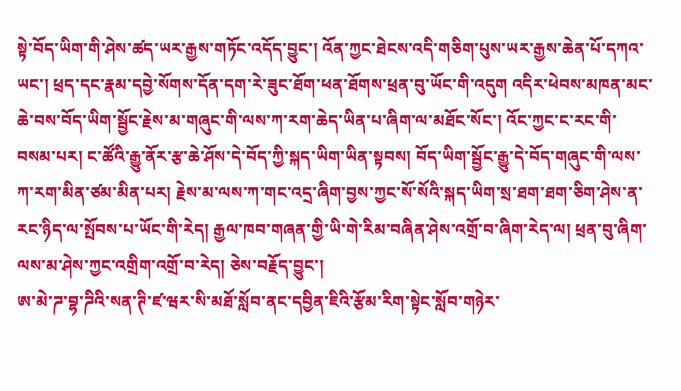སྟེ་བོད་ཡིག་གི་ཤེས་ཚད་ཡར་རྒྱས་གཏོང་འདོད་བྱུང་། འོན་ཀྱང་ཐེངས་འདི་གཅིག་པུས་ཡར་རྒྱས་ཆེན་པོ་དཀའ་ཡང་། ཕྲད་དང་རྣམ་དབྱེ་སོགས་དོན་དག་རེ་ཟུང་ཐོག་ཕན་ཐོགས་ཕྲན་བུ་ཡོང་གི་འདུག འདིར་ཕེབས་མཁན་མང་ཆེ་བས་བོད་ཡིག་སྦྱོང་རྗེས་མ་གཞུང་གི་ལས་ཀ་རག་ཆེད་ཡིན་པ་ཞིག་ལ་མཐོང་སོང་། འོང་ཀྱང་ང་རང་གི་བསམ་པར། ང་ཚོའི་རྒྱུ་ནོར་རྩ་ཆེ་ཤོས་དེ་བོད་ཀྱི་སྐད་ཡིག་ཡིན་སྟབས། བོད་ཡིག་སྦྱོང་རྒྱུ་དེ་བོད་གཞུང་གི་ལས་ཀ་རག་མིན་ཙམ་མིན་པར། རྗེས་མ་ལས་ཀ་གང་འདྲ་ཞིག་བྱས་ཀྱང་སོ་སོའི་སྐད་ཡིག་སྲ་ཐག་ཐག་ཅིག་ཤེས་ན་རང་ཉིད་ལ་སྤོབས་པ་ཡོང་གི་རེད། རྒྱལ་ཁབ་གཞན་གྱི་ཡི་གེ་རིམ་བཞིན་ཤེས་འགྲོ་བ་ཞིག་རེད་ལ། ཕྲན་བུ་ཞིག་ལས་མ་ཤེས་ཀྱང་འགྲིག་འགྲོ་བ་རེད། ཅེས་བརྗོད་བྱུང་།
ཨ་མེ་ཌ་བྷ་ཌིའི་སན་ཊི་ཛ་ཝར་སི་མཐོ་སློབ་ནང་དབྱིན་ཇིའི་རྩོམ་རིག་སྟེང་སློབ་གཉེར་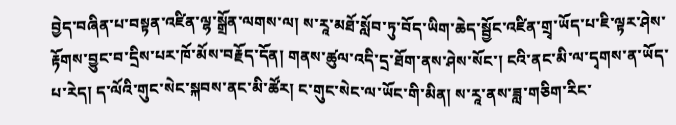བྱེད་བཞིན་པ་བསྟན་འཛིན་ལྷ་སྒྲོན་ལགས་ལ། ས་རཱ་མཐོ་སློབ་ཏུ་བོད་ཡིག་ཆེད་སྦྱོང་འཛིན་གྲྭ་ཡོད་པ་ཇི་ལྟར་ཤེས་རྟོགས་བྱུང་བ་དྲིས་པར་ཁོ་མོས་བརྗོད་དོན། གནས་ཚུལ་འདི་དྲ་ཐོག་ནས་ཤེས་སོང་། ངའི་ནང་མི་ལ་དྭགས་ན་ཡོད་པ་རེད། ད་ལོའི་གུང་སེང་སྐབས་ནང་མི་ཚོར། ང་གུང་སེང་ལ་ཡོང་གི་མིན། ས་རཱ་ནས་ཟླ་གཅིག་རིང་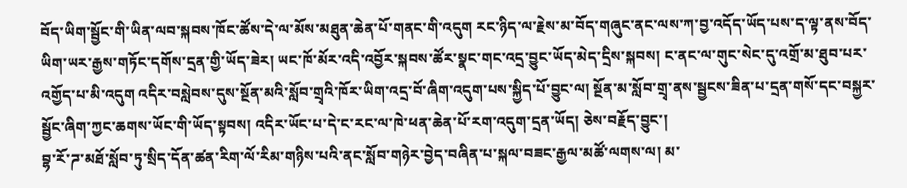བོད་ཡིག་སྦྱོང་གི་ཡིན་ལབ་སྐབས་ཁོང་ཚོས་དེ་ལ་མོས་མཐུན་ཆེན་པོ་གནང་གི་འདུག རང་ཉིད་ལ་རྗེས་མ་བོད་གཞུང་ནང་ལས་ཀ་བྱ་འདོད་ཡོད་པས་ད་ལྟ་ནས་བོད་ཡིག་ཡར་རྒྱས་གཏོང་དགོས་དྲན་གྱི་ཡོད་ཟེར། ཡང་ཁོ་མོར་འདི་འབྱོར་སྐབས་ཚོར་སྣང་གང་འདྲ་བྱུང་ཡོད་མེད་དྲིས་སྐབས། ང་ནང་ལ་གུང་སེང་དུ་འགྲོ་མ་ཐུབ་པར་འགྱོད་པ་མི་འདུག འདིར་བསླེབས་དུས་སྔོན་མའི་སློབ་གྲྭའི་ཁོར་ཡིག་འདྲ་བོ་ཞིག་འདུག་པས་སྐྱིད་པོ་བྱུང་ལ། སྔོན་མ་སློབ་གྲྭ་ནས་སྦྱངས་ཟིན་པ་དྲན་གསོ་དང་བསྐྱར་སྦྱོང་ཞིག་ཀྱང་ཆགས་ཡོང་གི་ཡོད་སྟབས། འདིར་ཡོང་པ་དེ་ང་རང་ལ་ཁེ་ཕན་ཆེན་པོ་རག་འདུག་དྲན་ཡོད། ཅེས་བརྗོད་བྱུང་།
བྷ་རོ་ཌ་མཐོ་སློབ་ཏུ་སྲིད་དོན་ཚན་རིག་ལོ་རིམ་གཉིས་པའི་ནང་སློབ་གཉེར་བྱེད་བཞིན་པ་སྐལ་བཟང་རྒྱལ་མཚོ་ལགས་ལ། མ་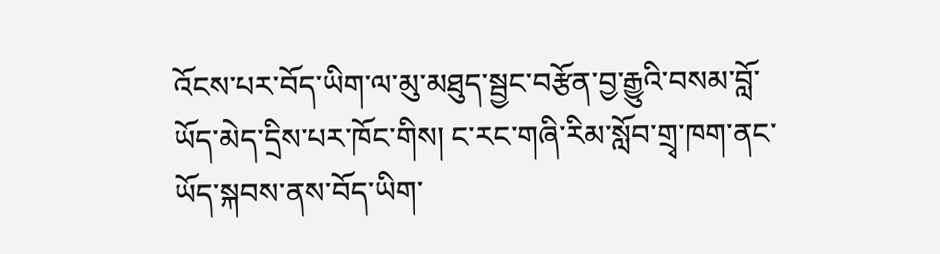འོངས་པར་བོད་ཡིག་ལ་མུ་མཐུད་སྦྱང་བརྩོན་བྱ་རྒྱུའི་བསམ་བློ་ཡོད་མེད་དྲིས་པར་ཁོང་གིས། ང་རང་གཞི་རིམ་སློབ་གྲྭ་ཁག་ནང་ཡོད་སྐབས་ནས་བོད་ཡིག་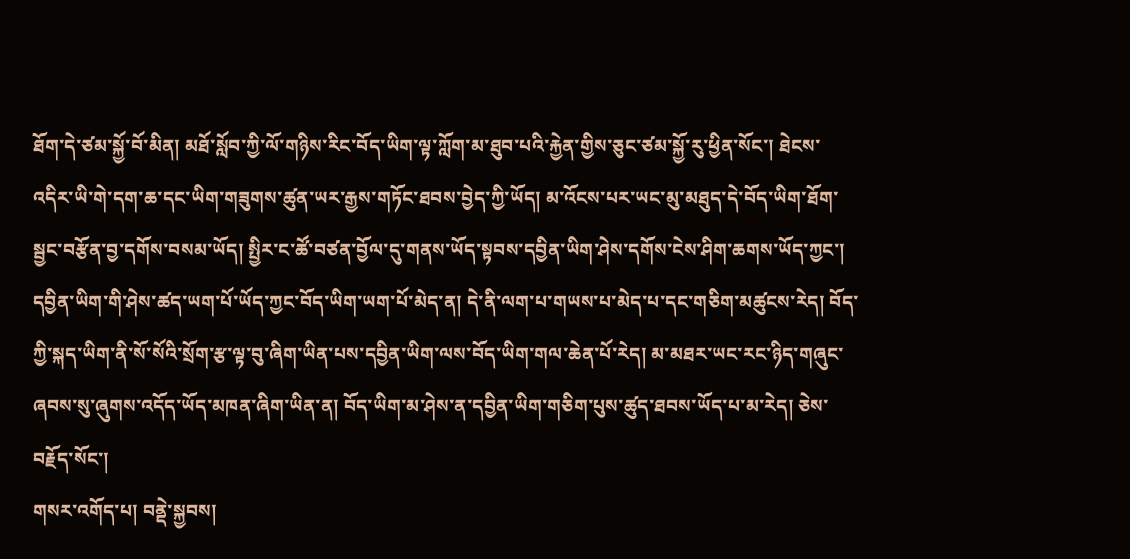ཐོག་དེ་ཙམ་སྐྱོ་བོ་མིན། མཐོ་སློབ་ཀྱི་ལོ་གཉིས་རིང་བོད་ཡིག་ལྟ་ཀློག་མ་ཐུབ་པའི་རྐྱེན་གྱིས་ཅུང་ཙམ་སྐྱོ་རུ་ཕྱིན་སོང་། ཐེངས་འདིར་ཡི་གེ་དག་ཆ་དང་ཡིག་གཟུགས་ཚུན་ཡར་རྒྱས་གཏོང་ཐབས་བྱེད་ཀྱི་ཡོད། མ་འོངས་པར་ཡང་མུ་མཐུད་དེ་བོད་ཡིག་ཐོག་སྦྱང་བརྩོན་བྱ་དགོས་བསམ་ཡོད། སྤྱིར་ང་ཚོ་བཙན་བྱོལ་དུ་གནས་ཡོད་སྟབས་དབྱིན་ཡིག་ཤེས་དགོས་ངེས་ཤིག་ཆགས་ཡོད་ཀྱང་། དབྱིན་ཡིག་གི་ཤེས་ཚད་ཡག་པོ་ཡོད་ཀྱང་བོད་ཡིག་ཡག་པོ་མེད་ན། དེ་ནི་ལག་པ་གཡས་པ་མེད་པ་དང་གཅིག་མཚུངས་རེད། བོད་ཀྱི་སྐད་ཡིག་ནི་སོ་སོའི་སྲོག་རྩ་ལྟ་བུ་ཞིག་ཡིན་པས་དབྱིན་ཡིག་ལས་བོད་ཡིག་གལ་ཆེན་པོ་རེད། མ་མཐར་ཡང་རང་ཉིད་གཞུང་ཞབས་སུ་ཞུགས་འདོད་ཡོད་མཁན་ཞིག་ཡིན་ན། བོད་ཡིག་མ་ཤེས་ན་དབྱིན་ཡིག་གཅིག་པུས་ཚུད་ཐབས་ཡོད་པ་མ་རེད། ཅེས་བརྗོད་སོང་།
གསར་འགོད་པ། བནྡེ་སྐྱབས།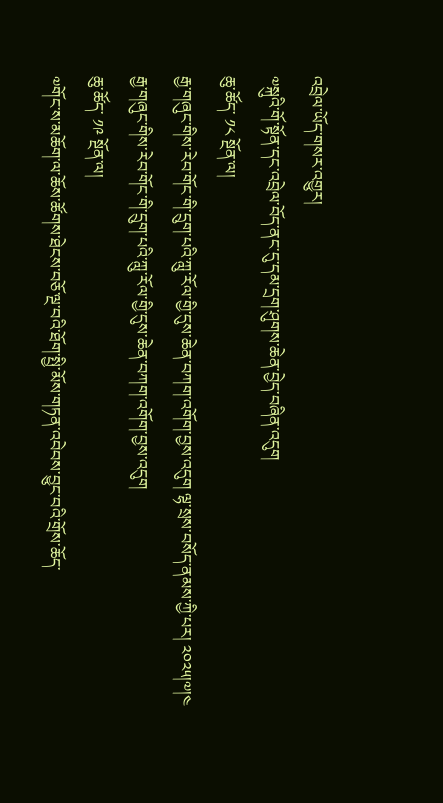འབྲེལ་ཡོད་གསར་འགྱུར།
༧སྐུའི་གོ་སྟོན་དང་འབྲེལ་བོད་ནང་དུ་དམ་དྲག་ཤུགས་ཆེན་བྱེད་བཞིན་འདུག
ཆུ་ཚོད་ ༡༨ སྔོན་ལ།
རྒྱ་གཞུང་གིས་རེབ་གོང་གི་དྲུག་པའི་ཀླུ་རོལ་གྱི་དུས་ཆེན་བཀག་འགོག་བྱས་འདུག ལྷ་སྲས་བསོད་ནམས་ཀྱི་པར། ༢༠༢༥།༧།༤
རྒྱ་གཞུང་གིས་རེབ་གོང་གི་དྲུག་པའི་ཀླུ་རོལ་གྱི་དུས་ཆེན་བཀག་འགོག་བྱས་འདུག
ཆུ་ཚོད་ ༡༩ སྔོན་ལ།
༧གོང་ས་མཆོག་ལ་ཆོས་ཚོགས་ཐེངས་བཅོ་ལྔ་བའི་ཐོག་སྤྱི་མོས་གཏན་འབེབས་བྱུང་བའི་གྲོས་ཆོད་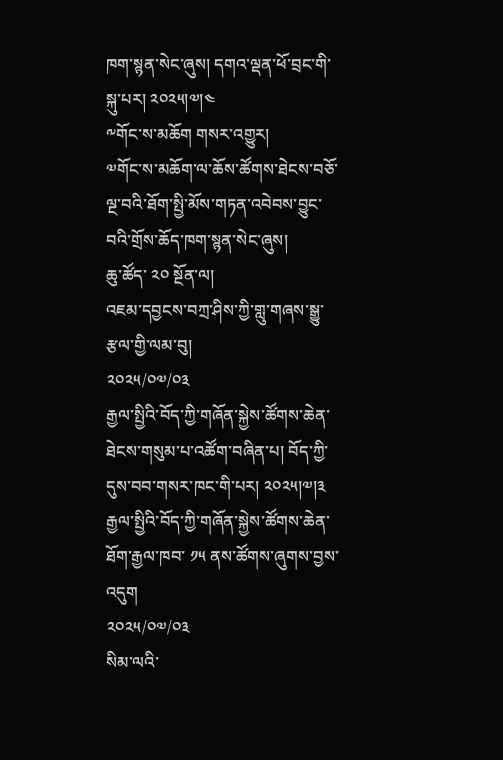ཁག་སྙན་སེང་ཞུས། དགའ་ལྡན་ཕོ་བྲང་གི་སྐུ་པར། ༢༠༢༥།༧།༤
༸གོང་ས་མཆོག གསར་འགྱུར།
༧གོང་ས་མཆོག་ལ་ཆོས་ཚོགས་ཐེངས་བཅོ་ལྔ་བའི་ཐོག་སྤྱི་མོས་གཏན་འབེབས་བྱུང་བའི་གྲོས་ཆོད་ཁག་སྙན་སེང་ཞུས།
ཆུ་ཚོད་ ༢༠ སྔོན་ལ།
འཇམ་དབྱངས་བཀྲ་ཤིས་ཀྱི་གླུ་གཞས་སྒྱུ་རྩལ་གྱི་ལམ་བུ།
༢༠༢༥/༠༧/༠༣
རྒྱལ་སྤྱིའི་བོད་ཀྱི་གཞོན་སྐྱེས་ཚོགས་ཆེན་ཐེངས་གསུམ་པ་འཚོག་བཞིན་པ། བོད་ཀྱི་དུས་བབ་གསར་ཁང་གི་པར། ༢༠༢༥།༧།༣
རྒྱལ་སྤྱིའི་བོད་ཀྱི་གཞོན་སྐྱེས་ཚོགས་ཆེན་ཐོག་རྒྱལ་ཁབ་ ༡༥ ནས་ཚོགས་ཞུགས་བྱས་འདུག
༢༠༢༥/༠༧/༠༣
སིམ་ལའི་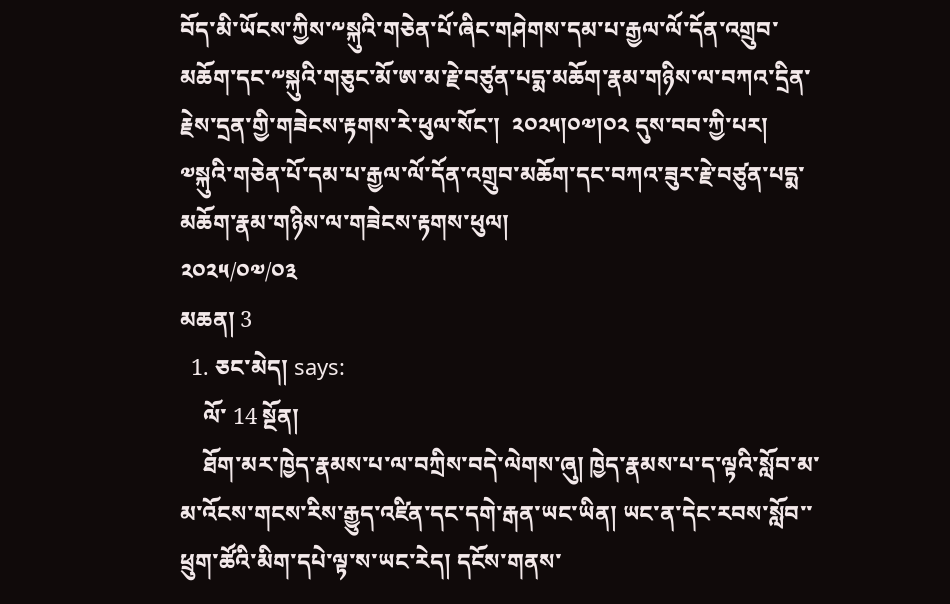བོད་མི་ཡོངས་ཀྱིས་༸སྐུའི་གཅེན་པོ་ཞིང་གཤེགས་དམ་པ་རྒྱལ་ལོ་དོན་འགྲུབ་མཆོག་དང་༸སྐུའི་གཅུང་མོ་ཨ་མ་རྗེ་བཙུན་པདྨ་མཆོག་རྣམ་གཉིས་ལ་བཀའ་དྲིན་རྗེས་དྲན་གྱི་གཟེངས་རྟགས་རེ་ཕུལ་སོང་།  ༢༠༢༥།༠༧།༠༢ དུས་བབ་ཀྱི་པར།
༧སྐུའི་གཅེན་པོ་དམ་པ་རྒྱལ་ལོ་དོན་འགྲུབ་མཆོག་དང་བཀའ་ཟུར་རྗེ་བཙུན་པདྨ་མཆོག་རྣམ་གཉིས་ལ་གཟེངས་རྟགས་ཕུལ།
༢༠༢༥/༠༧/༠༣
མཆན། 3
  1. ཅང་མེད། says:
    ལོ་ 14 སྔོན།
    ཐོག་མར་ཁྱེད་རྣམས་པ་ལ་བཀྲིས་བདེ་ལེགས་ཞུ། ཁྱེད་རྣམས་པ་ད་ལྟའི་སློབ་མ་མ་འོངས་གངས་རིས་རྒྱུད་འཛིན་དང་དགེ་རྒན་ཡང་ཡིན། ཡང་ན་དེང་རབས་སློབ་་ཕྲུག་ཚོའི་མིག་དཔེ་ལྟ་ས་ཡང་རེད། དངོས་གནས་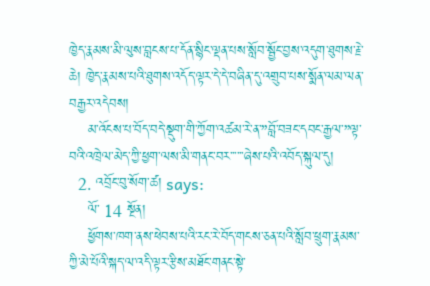ཁྱེད་རྣམས་མི་ལུས་བླངས་པ་དོན་སྙིང་ལྡན་པས་སློབ་སྦྱོང་བྱས་འདུག་ཐུགས་རྗེ་ཆེ། ཁྱེད་རྣམས་པའི་ཐུགས་འདོད་ལྟར་དེ་དེ་བཞིན་དུ་འགྲུབ་པས་སྨོན་ལམ་ལན་བརྒྱར་འདེབས།
    མ་འོངས་པ་བོད་བདེ་སྡུག་གི་ཀྱོག་འཚམ་རེ་ན་”བློ་བཟང་དབང་རྒྱལ་”ལྟ་བའི་འཁྲེལ་མེད་ཀྱི་ཕྱག་ལས་མི་གནང་བར་་་་་་ཞེས་པའི་འབོད་སྐུལ་དུ།
  2. འབྲོང་བུ་སོག་ཚ། says:
    ལོ་ 14 སྔོན།
    ཕྱོགས་ཁག་ནས་ཕེབས་པའི་རང་རེ་བོད་གངས་ཅན་པའི་སློབ་ཕྲུག་རྣམས་ཀྱི་མེ་པོའི་སྐད་ལ་འདི་ལྟར་རྩིས་མཐོང་གནང་སྟེ་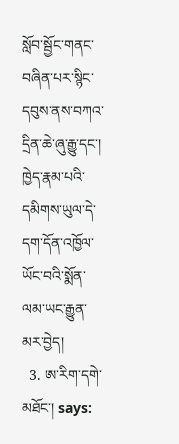སློབ་སྦྱོང་གནང་བཞིན་པར་སྙིང་དབུས་ནས་བཀའ་དྲིན་ཆེ་ཞུ་རྒྱུ་དང་། ཁྱེད་རྣམ་པའི་དམིགས་ཡུལ་དེ་དག་དོན་འཁྱོལ་ཡོང་བའི་སྨོན་ལམ་ཡང་རྒྱུན་མར་བྱེད།
  3. ཨ་རིག་དགེ་མཐོང་། says: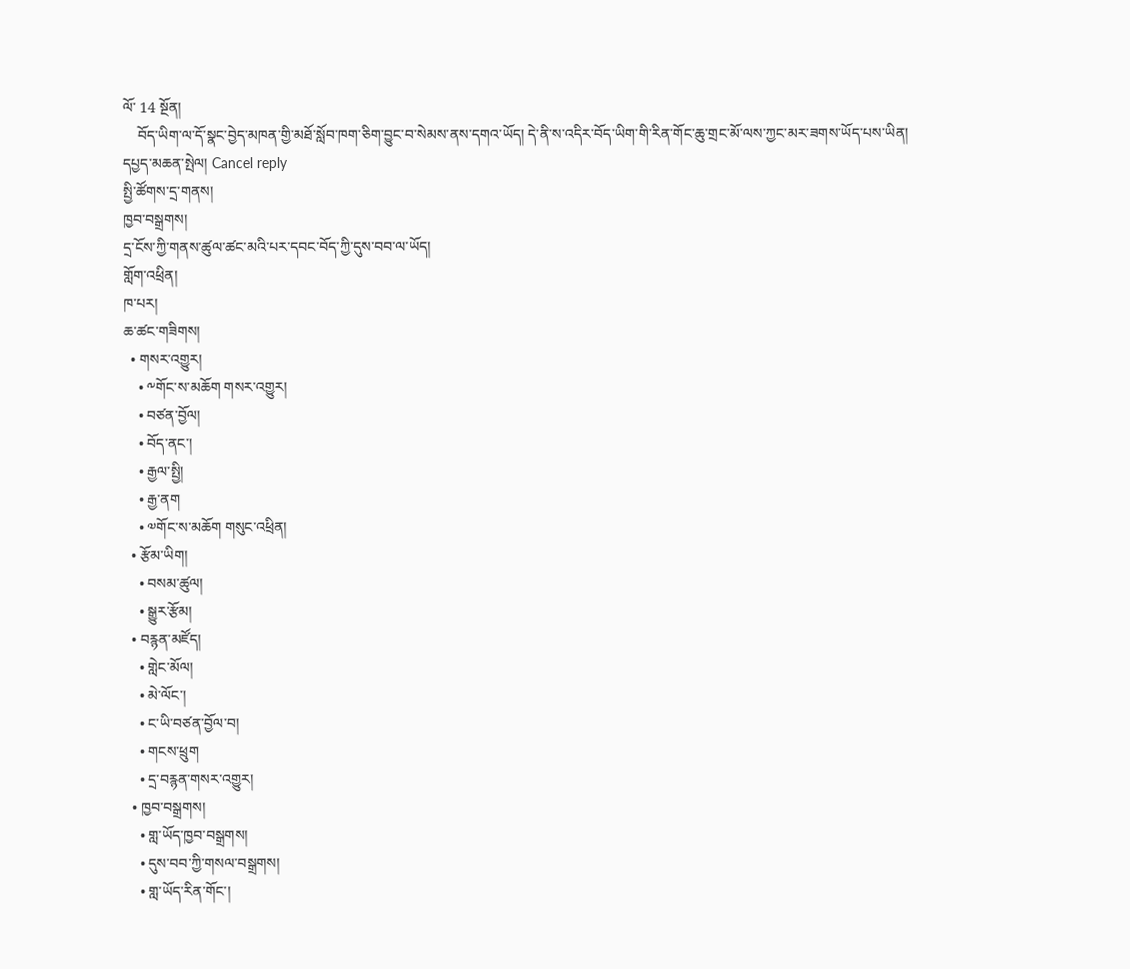ལོ་ 14 སྔོན།
    བོད་ཡིག་ལ་དོ་སྣང་བྱེད་མཁན་གྱི་མཐོ་སློབ་ཁག་ཅིག་བྱུང་བ་སེམས་ནས་དགའ་ཡོད། དེ་ནི་ས་འདིར་བོད་ཡིག་གི་རིན་གོང་ཆུ་གྲང་མོ་ལས་ཀྱང་མར་ཟགས་ཡོད་པས་ཡིན།
དཔྱད་མཆན་སྤེལ། Cancel reply
སྤྱི་ཚོགས་དྲ་གནས།
ཁྱབ་བསྒྲགས།
དྲ་ངོས་ཀྱི་གནས་ཚུལ་ཚང་མའི་པར་དབང་བོད་ཀྱི་དུས་བབ་ལ་ཡོད།
གློག་འཕྲིན།
ཁ་པར།
ཆ་ཚང་གཟིགས།
  • གསར་འགྱུར།
    • ༸གོང་ས་མཆོག གསར་འགྱུར།
    • བཙན་བྱོལ།
    • བོད་ནང་།
    • རྒྱལ་སྤྱི།
    • རྒྱ་ནག
    • ༧གོང་ས་མཆོག གསུང་འཕྲིན།
  • རྩོམ་ཡིག།
    • བསམ་ཚུལ།
    • སྒྱུར་རྩོམ།
  • བརྙན་མཛོད།
    • གླེང་མོལ།
    • མེ་ལོང་།
    • ང་ཡི་བཙན་བྱོལ་བ།
    • གངས་ཕྲུག
    • དྲ་བརྙན་གསར་འགྱུར།
  • ཁྱབ་བསྒྲགས།
    • གླ་ཡོད་ཁྱབ་བསྒྲགས།
    • དུས་བབ་ཀྱི་གསལ་བསྒྲགས།
    • གླ་ཡོད་རིན་གོང་།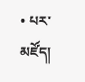• པར་མཛོད།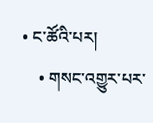• ང་ཚོའི་པར།
    • གསང་འགྱུར་པར་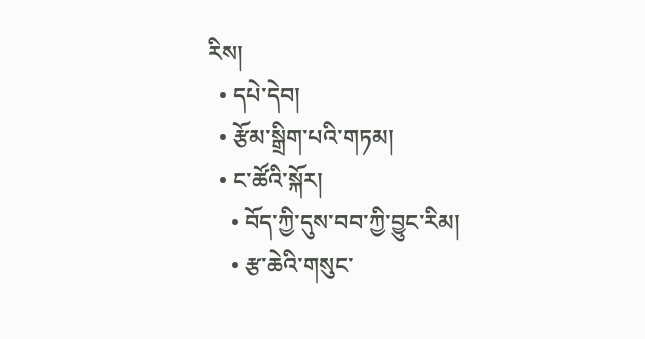རིས།
  • དཔེ་དེབ།
  • རྩོམ་སྒྲིག་པའི་གཏམ།
  • ང་ཚོའི་སྐོར།
    • བོད་ཀྱི་དུས་བབ་ཀྱི་བྱུང་རིམ།
    • རྩ་ཆེའི་གསུང་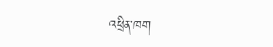འཕྲིན་ཁག